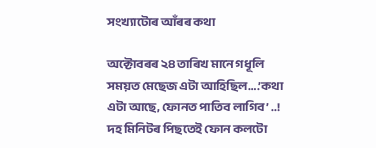সংখ্যাটোৰ আঁৰৰ কথা

অক্টোবৰৰ ২৪ তাৰিখ মানে গধূলি সময়ত মেছেজ এটা আহিছিল….’কথা এটা আছে, ফোনত পাতিব লাগিব’ ..! দহ মিনিটৰ পিছতেই ফোন কলটো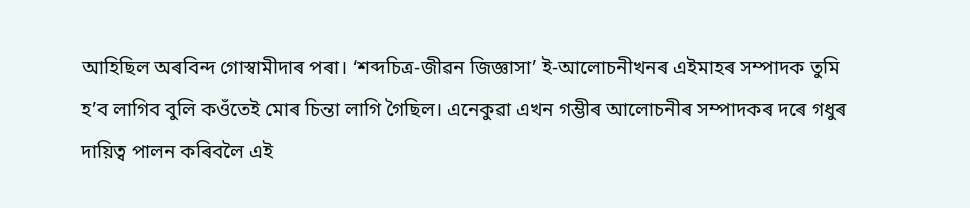আহিছিল অৰবিন্দ গোস্বামীদাৰ পৰা। ‘শব্দচিত্ৰ-জীৱন জিজ্ঞাসা’ ই-আলোচনীখনৰ এইমাহৰ সম্পাদক তুমি হ’ব লাগিব বুলি কওঁতেই মোৰ চিন্তা লাগি গৈছিল। এনেকুৱা এখন গম্ভীৰ আলোচনীৰ সম্পাদকৰ দৰে গধুৰ দায়িত্ব পালন কৰিবলৈ এই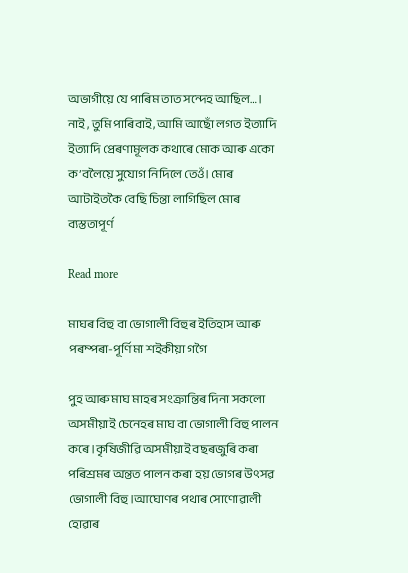অভাগীয়ে যে পাৰিম তাত সন্দেহ আছিল…। নাই , তুমি পাৰিবাই, আমি আছোঁ লগত ইত্যাদি ইত্যাদি প্ৰেৰণামূলক কথাৰে মোক আৰু একো ক’বলৈয়ে সুযোগ নিদিলে তেওঁ। মোৰ আটাইতকৈ বেছি চিন্তা লাগিছিল মোৰ ব্যস্ততাপূৰ্ণ

Read more

মাঘৰ বিহু বা ভোগালী বিহুৰ ইতিহাস আৰু পৰম্পৰা-পূৰ্ণিমা শইকীয়া গগৈ

পুহ আৰু মাঘ মাহৰ সংক্ৰান্তিৰ দিনা সকলো অসমীয়াই চেনেহৰ মাঘ বা ভোগালী বিহু পালন কৰে।কৃষিজীৱি অসমীয়াই বছৰজুৰি কৰা পৰিশ্ৰমৰ অন্তত পালন কৰা হয় ভোগৰ উৎসৱ ভোগালী বিহু।আঘোণৰ পথাৰ সোণোৱালী হোৱাৰ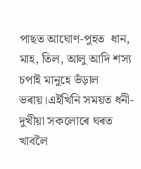পাছত আঘোণ-পুহত  ধান, মাহ, তিল, আলু আদি শস্য চপাই মানুহে ভঁড়াল ভৰায়।এইখিনি সময়ত ধনী-দুখীয়া সকলোৰে ঘৰত খাবলৈ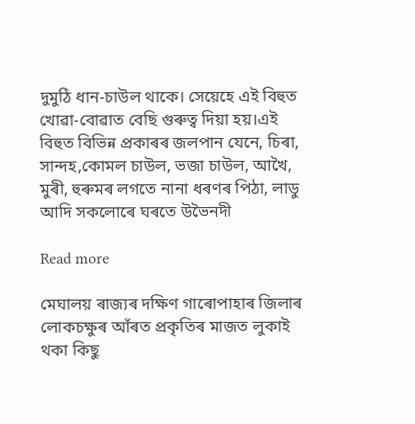দুমুঠি ধান-চাউল থাকে। সেয়েহে এই বিহুত খোৱা-বোৱাত বেছি গুৰুত্ব দিয়া হয়।এই বিহুত বিভিন্ন প্ৰকাৰৰ জলপান যেনে, চিৰা, সান্দহ,কোমল চাউল, ভজা চাউল, আখৈ, মুৰী, হুৰুমৰ লগতে নানা ধৰণৰ পিঠা, লাডু আদি সকলোৰে ঘৰতে উভৈনদী

Read more

মেঘালয় ৰাজ্যৰ দক্ষিণ গাৰোপাহাৰ জিলাৰ লোকচক্ষুৰ আঁৰত প্ৰকৃতিৰ মাজত লুকাই থকা কিছু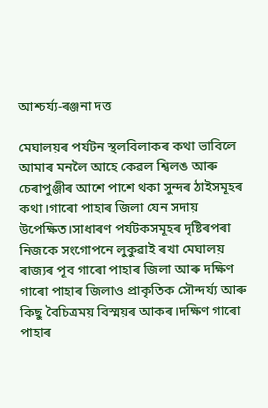আশ্চৰ্য্য-ৰঞ্জনা দত্ত

মেঘালয়ৰ পৰ্যটন স্থলবিলাকৰ কথা ভাবিলে আমাৰ মনলৈ আহে কেৱল শ্বিলঙ আৰু চেৰাপুঞ্জীৰ আশে পাশে থকা সুন্দৰ ঠাইসমূহৰ কথা।গাৰো পাহাৰ জিলা যেন সদায় উপেক্ষিত।সাধাৰণ পৰ্যটকসমূহৰ দৃষ্টিৰপৰা নিজকে সংগোপনে লুকুৱাই ৰখা মেঘালয় ৰাজ্যৰ পূব গাৰো পাহাৰ জিলা আৰু দক্ষিণ গাৰো পাহাৰ জিলাও প্ৰাকৃতিক সৌন্দৰ্য্য আৰু কিছু বৈচিত্ৰময় বিস্ময়ৰ আকৰ।দক্ষিণ গাৰো পাহাৰ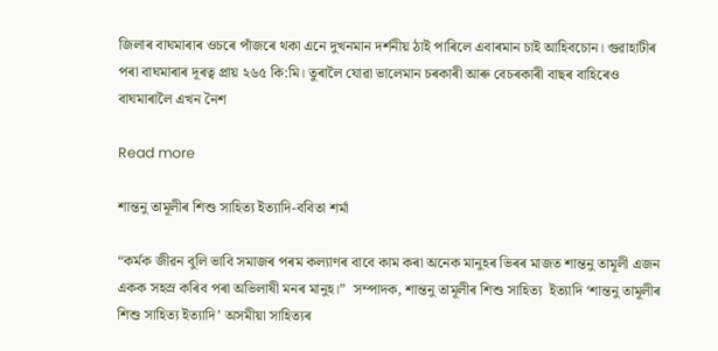জিলাৰ বাঘমাৰাৰ ওচৰে পাঁজৰে থকা এনে দুখনমান দৰ্শনীয় ঠাই পাৰিলে এবাৰমান চাই আহিবচোন। গুৱাহাটীৰ পৰা বাঘমাৰাৰ দূৰত্ব প্ৰায় ২৬৫ কি:মি। তুৰালৈ যোৱা ভালেমান চৰকাৰী আৰু বেচৰকাৰী বাছৰ বাহিৰেও বাঘমাৰালৈ এখন নৈশ

Read more

শান্তনু তামূলীৰ শিশু সাহিত্য ইত্যাদি-ববিতা শৰ্মা

“কৰ্মক জীৱন বুলি ভাবি সমাজৰ পৰম কল্যাণৰ বাবে কাম কৰা অনেক মানুহৰ ভিৰৰ মাজত শান্তনু তামূলী এজন একক সহস্ৰ কৰিব পৰা অভিলাষী মনৰ মানুহ।”  সম্পাদক, শান্তনু তামূলীৰ শিশু সাহিত্য  ইত্যাদি ‘শান্তনু তামূলীৰ শিশু সাহিত্য ইত্যাদি’ অসমীয়া সাহিত্যৰ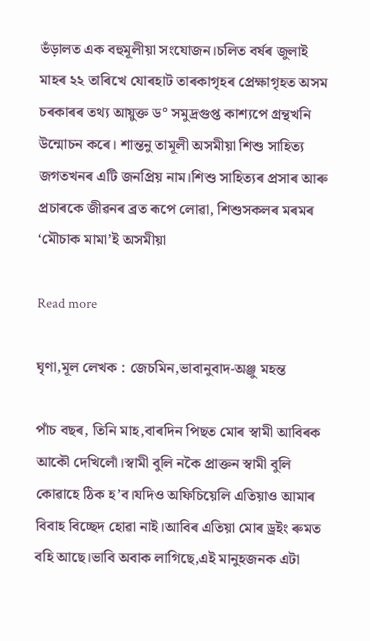ভঁড়ালত এক বহুমূলীয়া সংযোজন।চলিত বৰ্ষৰ জুলাই মাহৰ ২২ তাৰিখে যোৰহাট তাৰকাগৃহৰ প্ৰেক্ষাগৃহত অসম চৰকাৰৰ তথ্য আয়ুক্ত ড° সমুদ্ৰগুপ্ত কাশ্যপে গ্ৰন্থখনি উন্মোচন কৰে। শান্তনু তামূলী অসমীয়া শিশু সাহিত্য জগতখনৰ এটি জনপ্ৰিয় নাম।শিশু সাহিত্যৰ প্ৰসাৰ আৰু প্ৰচাৰকে জীৱনৰ ব্ৰত ৰূপে লোৱা, শিশুসকলৰ মৰমৰ ‘মৌচাক মামা’ই অসমীয়া

Read more

ঘৃণা,মূল লেখক : জেচমিন,ভাবানুবাদ-অঞ্জু মহন্ত

পাঁচ বছৰ, তিনি মাহ,বাৰদিন পিছত মোৰ স্বামী আবিৰক আকৌ দেখিলোঁ।স্বামী বুলি নকৈ প্ৰাক্তন স্বামী বুলি কোৱাহে ঠিক হ’ব।যদিও অফিচিয়েলি এতিয়াও আমাৰ বিবাহ বিচ্ছেদ হোৱা নাই।আবিৰ এতিয়া মোৰ ড্ৰইং ৰুমত বহি আছে।ভাবি অবাক লাগিছে,এই মানুহজনক এটা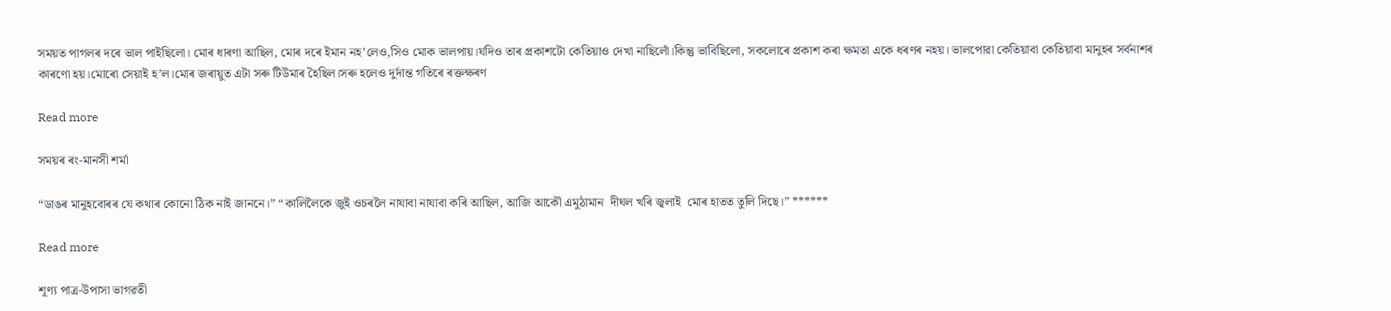সময়ত পাগলৰ দৰে ভাল পাইছিলো। মোৰ ধাৰণা আছিল, মোৰ দৰে ইমান নহ’লেও,সিও মোক ভালপায়।যদিও তাৰ প্ৰকাশটো কেতিয়াও দেখা নাছিলোঁ।কিন্তু ভাবিছিলো, সকলোৰে প্ৰকাশ কৰা ক্ষমতা একে ধৰণৰ নহয়। ভালপোৱা কেতিয়াবা কেতিয়াবা মানুহৰ সৰ্বনাশৰ কাৰণো হয়।মোৰো সেয়াই হ’ল।মোৰ জৰায়ুত এটা সৰু টিউমাৰ হৈছিল।সৰু হলেও দুৰ্দান্ত গতিৰে ৰক্তক্ষৰণ

Read more

সময়ৰ ৰং-মানসী শৰ্মা

“ডাঙৰ মানুহবোৰৰ যে কথাৰ কোনো ঠিক নাই জাননে।” “কালিলৈকে জুই ওচৰলৈ নাযাবা নাযাবা কৰি আছিল, আজি আকৌ এমুঠামান  দীঘল খৰি জ্বলাই  মোৰ হাতত তুলি দিছে।” ******

Read more

শূণ্য পাত্ৰ-উপাসা ভাগৱতী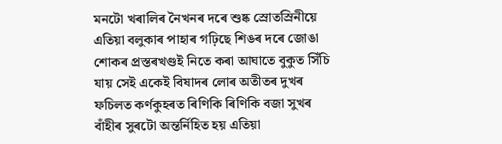মনটো খৰালিৰ নৈখনৰ দৰে শুষ্ক স্ৰোতস্ৰিনীয়ে এতিয়া বলুকাৰ পাহাৰ গঢ়িছে শিঙৰ দৰে জোঙা শোকৰ প্ৰস্তৰখণ্ডই নিতে কৰা আঘাতে বুকুত সিঁচি যায় সেই একেই বিষাদৰ লোৰ অতীতৰ দুখৰ ফচিলত কৰ্ণকুহৰত ৰিণিকি ৰিণিকি বজা সুখৰ বাঁহীৰ সুৰটো অন্তৰ্নিহিত হয় এতিয়া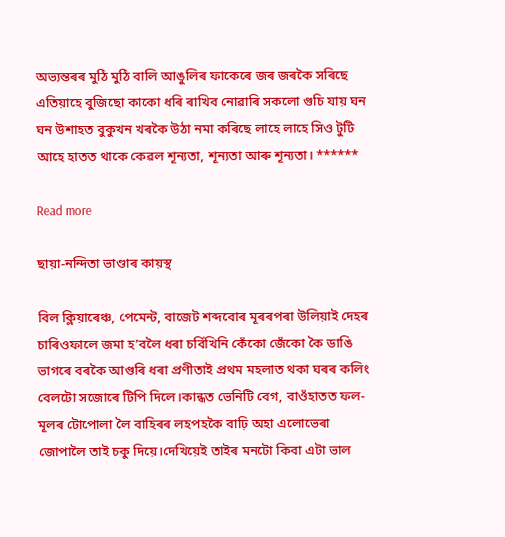অভ্যন্তৰৰ মুঠি মুঠি বালি আঙুলিৰ ফাকেৰে জৰ জৰকৈ সৰিছে এতিয়াহে বুজিছো কাকো ধৰি ৰাখিব নোৱাৰি সকলো গুচি যায় ঘন ঘন উশাহত বুকুখন খৰকৈ উঠা নমা কৰিছে লাহে লাহে সিও টুটি আহে হাতত থাকে কেৱল শূন্যতা, শূন্যতা আৰু শূন্যতা। ******

Read more

ছায়া-নন্দিতা ভাণ্ডাৰ কায়স্থ

বিল ক্লিয়াৰেঞ্চ, পেমেন্ট, বাজেট শব্দবোৰ মূৰৰপৰা উলিয়াই দেহৰ চাৰিওফালে জমা হ’বলৈ ধৰা চৰ্বিখিনি কেঁকো জেঁকো কৈ ডাঙি ভাগৰে বৰকৈ আগুৰি ধৰা প্ৰণীতাই প্ৰথম মহলাত থকা ঘৰৰ কলিং বেলটো সজোৰে টিপি দিলে।কান্ধত ভেনিটি বেগ, বাওঁহাতত ফল-মূলৰ টোপোলা লৈ বাহিৰৰ লহপহকৈ বাঢ়ি অহা এলোভেৰা জোপালৈ তাই চকু দিয়ে।দেখিয়েই তাইৰ মনটো কিবা এটা ভাল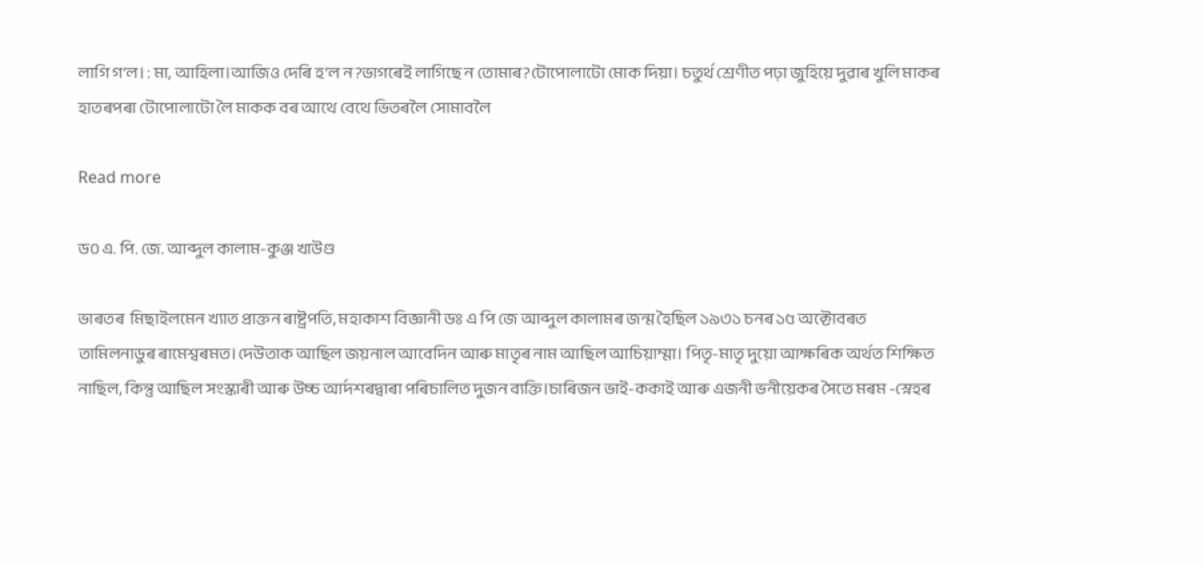লাগি গ’ল। : মা, আহিলা।আজিও দেৰি হ’ল ন?ভাগৰেই লাগিছে ন তোমাৰ?টোপোলাটো মোক দিয়া। চতুৰ্থ শ্ৰেণীত পঢ়া জুহিয়ে দুৱাৰ খুলি মাকৰ হাতৰপৰা টোপোলাটো লৈ মাকক বৰ আথে বেথে ভিতৰলৈ সোমাবলৈ

Read more

ড০ এ. পি. জে. আব্দুল কালাম-কুঞ্জ খাউণ্ড

ভাৰতৰ  মিছাইলমেন খ‍্যাত প্ৰাক্তন ৰাষ্ট্ৰপতি, মহাকাশ বিজ্ঞানী ডঃ এ পি জে আব্দুল কালামৰ জন্ম হৈছিল ১৯৩১ চনৰ ১৫ অক্টোবৰত  তামিলনাডুৰ ৰামেশ্বৰমত।দেউতাক আছিল জয়নাল আবেদিন আৰু মাতৃৰ নাম আছিল আচিয়াম্মা। পিতৃ-মাতৃ দুয়ো আক্ষৰিক অৰ্থত শিক্ষিত নাছিল, কিন্তু আছিল সংস্কাৰী আৰু উচ্চ আৰ্দশৰদ্বাৰা পৰিচালিত দুজন ব্যক্তি।চাৰিজন ভাই-ককাই আৰু এজনী ভনীয়েকৰ সৈতে মৰম -স্নেহৰ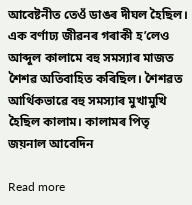আবেষ্টনীত তেওঁ ডাঙৰ দীঘল হৈছিল। এক বৰ্ণাঢ্য জীৱনৰ গৰাকী হ’লেও আব্দুল কালামে বহু সমস্যাৰ মাজত শৈশৱ অতিবাহিত কৰিছিল। শৈশৱত আৰ্থিকভাৱে বহু সমস্যাৰ মুখামুখি হৈছিল কালাম। কালামৰ পিতৃ জয়নাল আবেদিন

Read more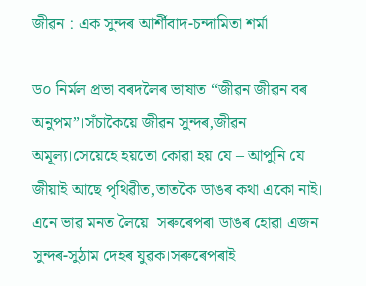জীৱন : এক সুন্দৰ আৰ্শীবাদ-চন্দামিতা শৰ্মা

ড০ নিৰ্মল প্ৰভা বৰদলৈৰ ভাষাত “জীৱন জীৱন বৰ অনুপম”।সঁচাকৈয়ে জীৱন সুন্দৰ,জীৱন অমূল্য।সেয়েহে হয়তো কোৱা হয় যে – আপুনি যে জীয়াই আছে পৃথিৱীত,তাতকৈ ডাঙৰ কথা একো নাই। এনে ভাৱ মনত লৈয়ে  সৰুৰেপৰা ডাঙৰ হোৱা এজন সুন্দৰ-সুঠাম দেহৰ যুৱক।সৰুৰেপৰাই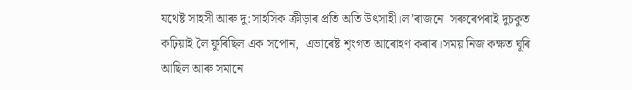যথেষ্ট সাহসী আৰু দু:সাহসিক ক্ৰীড়াৰ প্ৰতি অতি উৎসাহী।ল’ৰাজনে  সৰুৰেপৰাই দুচকুত কঢ়িয়াই লৈ ফুৰিছিল এক সপোন,  এভাৰেষ্ট শৃংগত আৰোহণ কৰাৰ।সময় নিজ কক্ষত ঘূৰি আছিল আৰু সমানে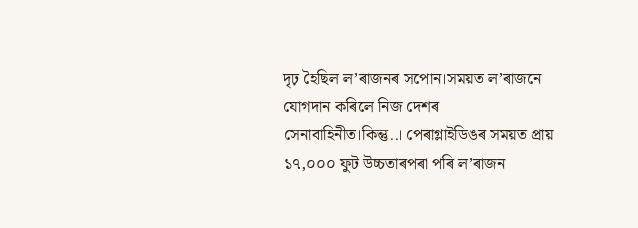দৃঢ় হৈছিল ল’ৰাজনৰ সপোন।সময়ত ল’ৰাজনে যোগদান কৰিলে নিজ দেশৰ সেনাবাহিনীত।কিন্তু..। পেৰাগ্লাইডিঙৰ সময়ত প্ৰায় ১৭,০০০ ফুট উচ্চতাৰপৰা পৰি ল’ৰাজন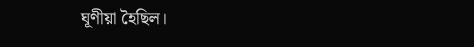ঘূণীয়া হৈছিল।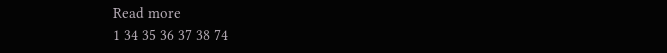Read more
1 34 35 36 37 38 74